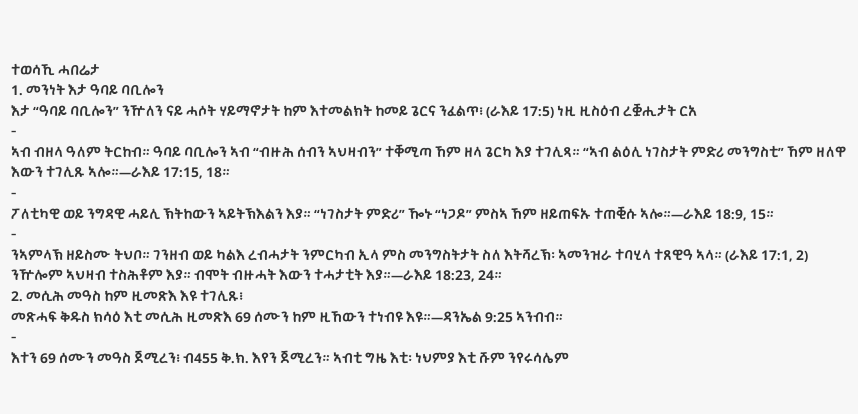ተወሳኺ ሓበሬታ
1. መንነት እታ ዓባይ ባቢሎን
እታ “ዓባይ ባቢሎን” ንዅለን ናይ ሓሶት ሃይማኖታት ከም እተመልክት ከመይ ጌርና ንፈልጥ፧ (ራእይ 17:5) ነዚ ዚስዕብ ረቛሒታት ርአ
-
ኣብ ብዘላ ዓለም ትርከብ። ዓባይ ባቢሎን ኣብ “ብዙሕ ሰብን ኣህዛብን” ተቐሚጣ ኸም ዘላ ጌርካ እያ ተገሊጻ። “ኣብ ልዕሊ ነገስታት ምድሪ መንግስቲ” ኸም ዘለዋ እውን ተገሊጹ ኣሎ።—ራእይ 17:15, 18።
-
ፖለቲካዊ ወይ ንግዳዊ ሓይሊ ኽትከውን ኣይትኽእልን እያ። “ነገስታት ምድሪ” ዀኑ “ነጋዶ” ምስኣ ኸም ዘይጠፍኡ ተጠቒሱ ኣሎ።—ራእይ 18:9, 15።
-
ንኣምላኽ ዘይስሙ ትህቦ። ገንዘብ ወይ ካልእ ረብሓታት ንምርካብ ኢላ ምስ መንግስትታት ስለ እትሻረኽ፡ ኣመንዝራ ተባሂላ ተጸዊዓ ኣላ። (ራእይ 17:1, 2) ንዅሎም ኣህዛብ ተስሕቶም እያ። ብሞት ብዙሓት እውን ተሓታቲት እያ።—ራእይ 18:23, 24።
2. መሲሕ መዓስ ከም ዚመጽእ እዩ ተገሊጹ፧
መጽሓፍ ቅዱስ ክሳዕ እቲ መሲሕ ዚመጽእ 69 ሰሙን ከም ዚኸውን ተነብዩ እዩ።—ዳንኤል 9:25 ኣንብብ።
-
እተን 69 ሰሙን መዓስ ጀሚረን፧ ብ455 ቅ.ክ. እየን ጀሚረን። ኣብቲ ግዜ እቲ፡ ነህምያ እቲ ሹም ንየሩሳሌም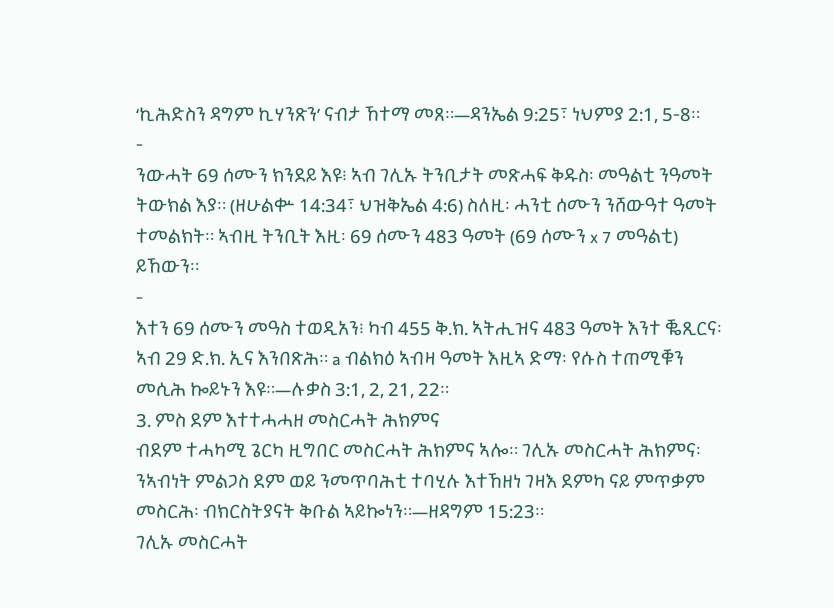‘ኪሕድስን ዳግም ኪሃንጽን’ ናብታ ኸተማ መጸ።—ዳንኤል 9:25፣ ነህምያ 2:1, 5-8።
-
ንውሓት 69 ሰሙን ክንደይ እዩ፧ ኣብ ገሊኡ ትንቢታት መጽሓፍ ቅዱስ፡ መዓልቲ ንዓመት ትውክል እያ። (ዘሁልቍ 14:34፣ ህዝቅኤል 4:6) ስለዚ፡ ሓንቲ ሰሙን ንሸውዓተ ዓመት ተመልክት። ኣብዚ ትንቢት እዚ፡ 69 ሰሙን 483 ዓመት (69 ሰሙን x 7 መዓልቲ) ይኸውን።
-
እተን 69 ሰሙን መዓስ ተወዲአን፧ ካብ 455 ቅ.ክ. ኣትሒዝና 483 ዓመት እንተ ቘጺርና፡ ኣብ 29 ድ.ክ. ኢና እንበጽሕ። a ብልክዕ ኣብዛ ዓመት እዚኣ ድማ፡ የሱስ ተጠሚቑን መሲሕ ኰይኑን እዩ።—ሉቃስ 3:1, 2, 21, 22።
3. ምስ ደም እተተሓሓዘ መስርሓት ሕክምና
ብደም ተሓካሚ ጌርካ ዚግበር መስርሓት ሕክምና ኣሎ። ገሊኡ መስርሓት ሕክምና፡ ንኣብነት ምልጋስ ደም ወይ ንመጥባሕቲ ተባሂሉ እተኸዘነ ገዛእ ደምካ ናይ ምጥቃም መስርሕ፡ ብክርስትያናት ቅቡል ኣይኰነን።—ዘዳግም 15:23።
ገሊኡ መስርሓት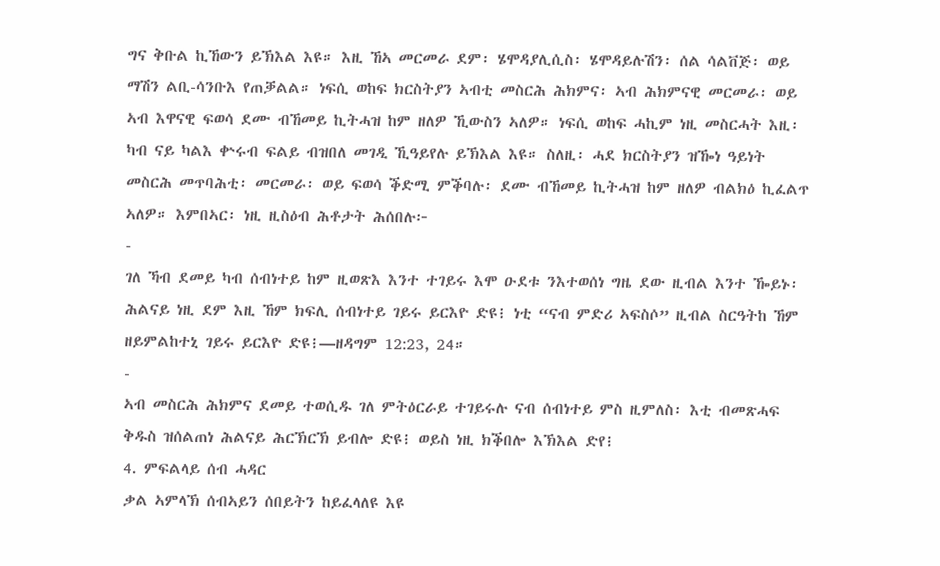ግና ቅቡል ኪኸውን ይኽእል እዩ። እዚ ኸኣ መርመራ ደም፡ ሄሞዳያሊሲስ፡ ሄሞዳይሉሽን፡ ሰል ሳልቨጅ፡ ወይ ማሽን ልቢ-ሳንቡእ የጠቓልል። ነፍሲ ወከፍ ክርስትያን ኣብቲ መስርሕ ሕክምና፡ ኣብ ሕክምናዊ መርመራ፡ ወይ ኣብ እዋናዊ ፍወሳ ደሙ ብኸመይ ኪትሓዝ ከም ዘለዎ ኺውስን ኣለዎ። ነፍሲ ወከፍ ሓኪም ነዚ መስርሓት እዚ፡ ካብ ናይ ካልእ ቍሩብ ፍልይ ብዝበለ መገዲ ኺዓይየሉ ይኽእል እዩ። ስለዚ፡ ሓደ ክርስትያን ዝዀነ ዓይነት መስርሕ መጥባሕቲ፡ መርመራ፡ ወይ ፍወሳ ቕድሚ ምቕባሉ፡ ደሙ ብኸመይ ኪትሓዝ ከም ዘለዎ ብልክዕ ኪፈልጥ ኣለዎ። እምበኣር፡ ነዚ ዚስዕብ ሕቶታት ሕሰበሉ፦
-
ገለ ኻብ ደመይ ካብ ሰብነተይ ከም ዚወጽእ እንተ ተገይሩ እሞ ዑደቱ ንእተወሰነ ግዜ ደው ዚብል እንተ ዀይኑ፡ ሕልናይ ነዚ ደም እዚ ኸም ክፍሊ ሰብነተይ ገይሩ ይርእዮ ድዩ፧ ነቲ “ናብ ምድሪ ኣፍስሶ” ዚብል ስርዓትከ ኸም ዘይምልከተኒ ገይሩ ይርእዮ ድዩ፧—ዘዳግም 12:23, 24።
-
ኣብ መስርሕ ሕክምና ደመይ ተወሲዱ ገለ ምትዕርራይ ተገይሩሉ ናብ ሰብነተይ ምስ ዚምለስ፡ እቲ ብመጽሓፍ ቅዱስ ዝሰልጠነ ሕልናይ ሕርኽርኽ ይብሎ ድዩ፧ ወይስ ነዚ ክቕበሎ እኽእል ድየ፧
4. ምፍልላይ ሰብ ሓዳር
ቃል ኣምላኽ ሰብኣይን ሰበይትን ከይፈላለዩ እዩ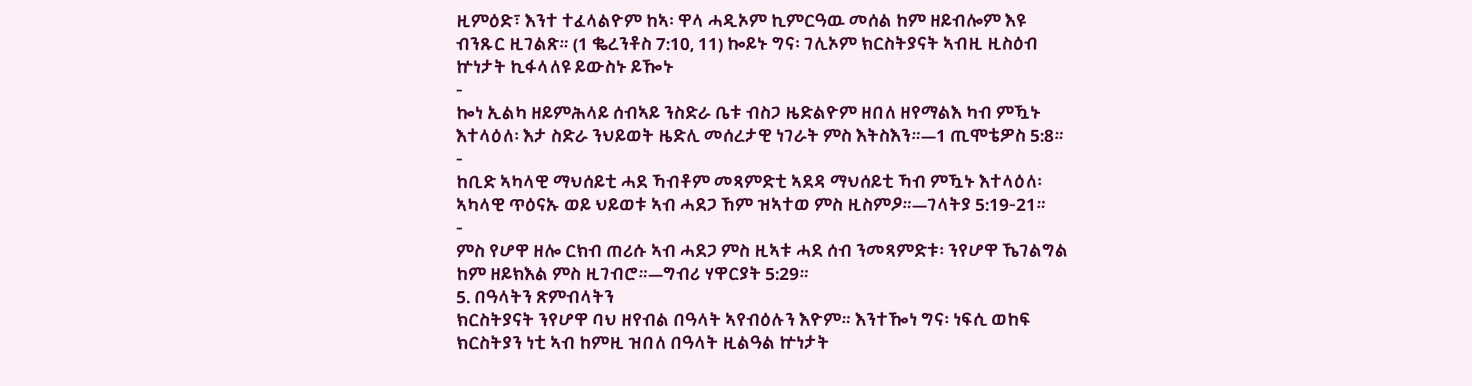ዚምዕድ፣ እንተ ተፈላልዮም ከኣ፡ ዋላ ሓዲኦም ኪምርዓዉ መሰል ከም ዘይብሎም እዩ ብንጹር ዚገልጽ። (1 ቈረንቶስ 7:10, 11) ኰይኑ ግና፡ ገሊኦም ክርስትያናት ኣብዚ ዚስዕብ ኵነታት ኪፋላለዩ ይውስኑ ይዀኑ
-
ኰነ ኢልካ ዘይምሕላይ ሰብኣይ ንስድራ ቤቱ ብስጋ ዜድልዮም ዘበለ ዘየማልእ ካብ ምዃኑ እተላዕለ፡ እታ ስድራ ንህይወት ዜድሊ መሰረታዊ ነገራት ምስ እትስእን።—1 ጢሞቴዎስ 5:8።
-
ከቢድ ኣካላዊ ማህሰይቲ ሓደ ኻብቶም መጻምድቲ ኣደዳ ማህሰይቲ ኻብ ምዃኑ እተላዕለ፡ ኣካላዊ ጥዕናኡ ወይ ህይወቱ ኣብ ሓደጋ ኸም ዝኣተወ ምስ ዚስምዖ።—ገላትያ 5:19-21።
-
ምስ የሆዋ ዘሎ ርክብ ጠሪሱ ኣብ ሓደጋ ምስ ዚኣቱ ሓደ ሰብ ንመጻምድቱ፡ ንየሆዋ ኼገልግል ከም ዘይክእል ምስ ዚገብሮ።—ግብሪ ሃዋርያት 5:29።
5. በዓላትን ጽምብላትን
ክርስትያናት ንየሆዋ ባህ ዘየብል በዓላት ኣየብዕሉን እዮም። እንተዀነ ግና፡ ነፍሲ ወከፍ ክርስትያን ነቲ ኣብ ከምዚ ዝበለ በዓላት ዚልዓል ኵነታት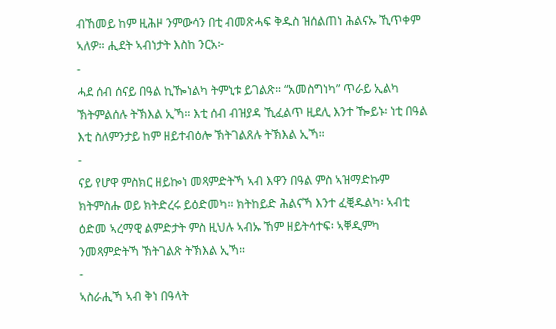ብኸመይ ከም ዚሕዞ ንምውሳን በቲ ብመጽሓፍ ቅዱስ ዝሰልጠነ ሕልናኡ ኺጥቀም ኣለዎ። ሒደት ኣብነታት እስከ ንርአ፦
-
ሓደ ሰብ ሰናይ በዓል ኪዀነልካ ትምኒቱ ይገልጽ። “አመስግነካ” ጥራይ ኢልካ ኽትምልሰሉ ትኽእል ኢኻ። እቲ ሰብ ብዝያዳ ኺፈልጥ ዚደሊ እንተ ዀይኑ፡ ነቲ በዓል እቲ ስለምንታይ ከም ዘይተብዕሎ ኽትገልጸሉ ትኽእል ኢኻ።
-
ናይ የሆዋ ምስክር ዘይኰነ መጻምድትኻ ኣብ እዋን በዓል ምስ ኣዝማድኩም ክትምስሑ ወይ ክትድረሩ ይዕድመካ። ክትከይድ ሕልናኻ እንተ ፈቒዱልካ፡ ኣብቲ ዕድመ ኣረማዊ ልምድታት ምስ ዚህሉ ኣብኡ ኸም ዘይትሳተፍ፡ ኣቐዲምካ ንመጻምድትኻ ኽትገልጽ ትኽእል ኢኻ።
-
ኣስራሒኻ ኣብ ቅነ በዓላት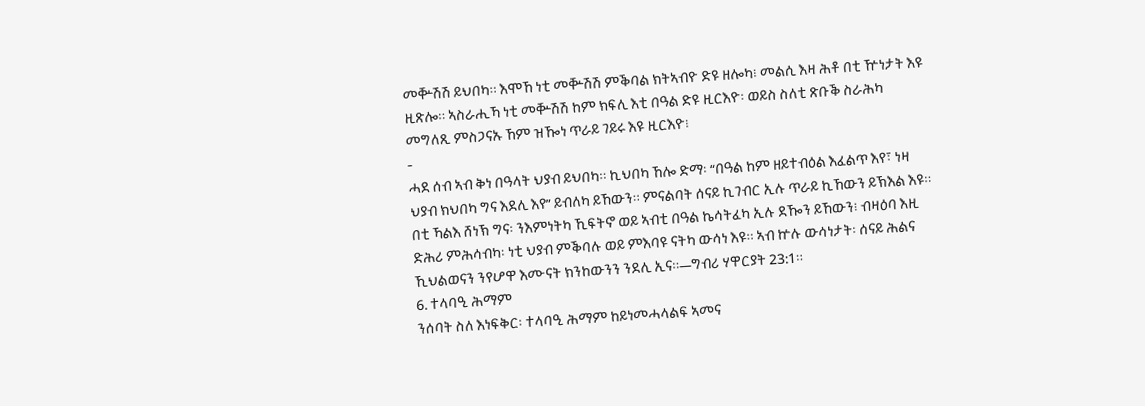መቝሽሽ ይህበካ። እሞኸ ነቲ መቝሽሽ ምቕባል ክትኣብዮ ድዩ ዘሎካ፧ መልሲ እዛ ሕቶ በቲ ዅነታት እዩ ዚጽሎ። ኣስራሒኻ ነቲ መቝሽሽ ከም ክፍሊ እቲ በዓል ድዩ ዚርእዮ፡ ወይስ ስለቲ ጽቡቕ ስራሕካ መግለጺ ምስጋናኡ ኸም ዝዀነ ጥራይ ገይሩ እዩ ዚርእዮ፧
-
ሓደ ሰብ ኣብ ቅነ በዓላት ህያብ ይህበካ። ኪህበካ ኸሎ ድማ፡ “በዓል ከም ዘይተብዕል እፈልጥ እየ፣ ነዛ ህያብ ክህበካ ግና እደሊ እየ” ይብለካ ይኸውን። ምናልባት ሰናይ ኪገብር ኢሉ ጥራይ ኪኸውን ይኽእል እዩ። በቲ ኻልእ ሸነኽ ግና፡ ንእምነትካ ኺፍትኖ ወይ ኣብቲ በዓል ኬሳትፈካ ኢሉ ደዀን ይኸውን፧ ብዛዕባ እዚ ድሕሪ ምሕሳብካ፡ ነቲ ህያብ ምቕባሉ ወይ ምእባዩ ናትካ ውሳነ እዩ። ኣብ ኵሉ ውሳነታት፡ ሰናይ ሕልና ኺህልወናን ንየሆዋ እሙናት ክንከውንን ንደሊ ኢና።—ግብሪ ሃዋርያት 23:1።
6. ተላባዒ ሕማም
ንሰባት ስለ እነፍቅር፡ ተላባዒ ሕማም ከይነመሓላልፍ ኣመና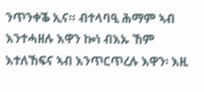ንጥንቀቕ ኢና። ብተላባዒ ሕማም ኣብ እንተሓዘሉ እዋን ኰነ ብእኡ ኸም እተለኸፍና ኣብ እንጥርጥረሉ እዋን፡ እዚ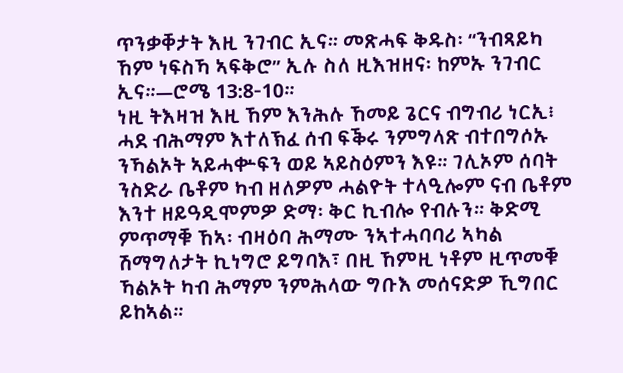ጥንቃቐታት እዚ ንገብር ኢና። መጽሓፍ ቅዱስ፡ “ንብጻይካ ኸም ነፍስኻ ኣፍቅሮ” ኢሉ ስለ ዚእዝዘና፡ ከምኡ ንገብር ኢና።—ሮሜ 13:8-10።
ነዚ ትእዛዝ እዚ ኸም እንሕሉ ኸመይ ጌርና ብግብሪ ነርኢ፧ ሓደ ብሕማም እተለኽፈ ሰብ ፍቕሩ ንምግላጽ ብተበግሶኡ ንኻልኦት ኣይሓቍፍን ወይ ኣይስዕምን እዩ። ገሊኦም ሰባት ንስድራ ቤቶም ካብ ዘለዎም ሓልዮት ተላዒሎም ናብ ቤቶም እንተ ዘይዓዲሞምዎ ድማ፡ ቅር ኪብሎ የብሉን። ቅድሚ ምጥማቑ ኸኣ፡ ብዛዕባ ሕማሙ ንኣተሓባባሪ ኣካል ሽማግለታት ኪነግሮ ይግባእ፣ በዚ ኸምዚ ነቶም ዚጥመቑ ኻልኦት ካብ ሕማም ንምሕላው ግቡእ መሰናድዎ ኺግበር ይከኣል።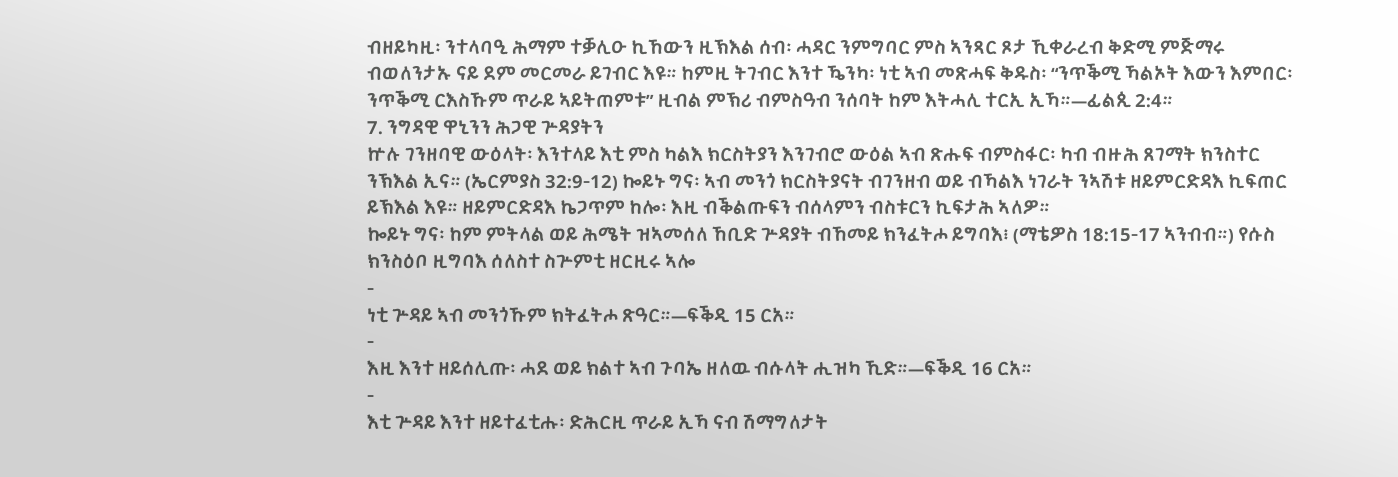ብዘይካዚ፡ ንተላባዒ ሕማም ተቓሊዑ ኪኸውን ዚኽእል ሰብ፡ ሓዳር ንምግባር ምስ ኣንጻር ጾታ ኺቀራረብ ቅድሚ ምጅማሩ ብወለንታኡ ናይ ደም መርመራ ይገብር እዩ። ከምዚ ትገብር እንተ ዄንካ፡ ነቲ ኣብ መጽሓፍ ቅዱስ፡ “ንጥቕሚ ኻልኦት እውን እምበር፡ ንጥቕሚ ርእስኹም ጥራይ ኣይትጠምቱ” ዚብል ምኽሪ ብምስዓብ ንሰባት ከም እትሓሊ ተርኢ ኢኻ።—ፊልጲ 2:4።
7. ንግዳዊ ዋኒንን ሕጋዊ ጕዳያትን
ኵሉ ገንዘባዊ ውዕላት፡ እንተላይ እቲ ምስ ካልእ ክርስትያን እንገብሮ ውዕል ኣብ ጽሑፍ ብምስፋር፡ ካብ ብዙሕ ጸገማት ክንስተር ንኽእል ኢና። (ኤርምያስ 32:9-12) ኰይኑ ግና፡ ኣብ መንጎ ክርስትያናት ብገንዘብ ወይ ብኻልእ ነገራት ንኣሽቱ ዘይምርድዳእ ኪፍጠር ይኽእል እዩ። ዘይምርድዳእ ኬጋጥም ከሎ፡ እዚ ብቕልጡፍን ብሰላምን ብስቱርን ኪፍታሕ ኣለዎ።
ኰይኑ ግና፡ ከም ምትላል ወይ ሕሜት ዝኣመሰለ ኸቢድ ጕዳያት ብኸመይ ክንፈትሖ ይግባእ፧ (ማቴዎስ 18:15-17 ኣንብብ።) የሱስ ክንስዕቦ ዚግባእ ሰለስተ ስጕምቲ ዘርዚሩ ኣሎ
-
ነቲ ጕዳይ ኣብ መንጎኹም ክትፈትሖ ጽዓር።—ፍቕዲ 15 ርአ።
-
እዚ እንተ ዘይሰሊጡ፡ ሓደ ወይ ክልተ ኣብ ጉባኤ ዘለዉ ብሱላት ሒዝካ ኺድ።—ፍቕዲ 16 ርአ።
-
እቲ ጕዳይ እንተ ዘይተፈቲሑ፡ ድሕርዚ ጥራይ ኢኻ ናብ ሽማግለታት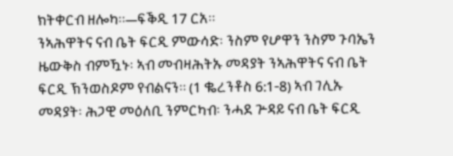ክትቀርብ ዘሎካ።—ፍቕዲ 17 ርአ።
ንኣሕዋትና ናብ ቤት ፍርዲ ምውሳድ፡ ንስም የሆዋን ንስም ጉባኤን ዜውቅስ ብምዃኑ፡ ኣብ መብዛሕትኡ መዳያት ንኣሕዋትና ናብ ቤት ፍርዲ ኽንወስዶም የብልናን። (1 ቈረንቶስ 6:1-8) ኣብ ገሊኡ መዳያት፡ ሕጋዊ መዕለቢ ንምርካብ፡ ንሓደ ጕዳይ ናብ ቤት ፍርዲ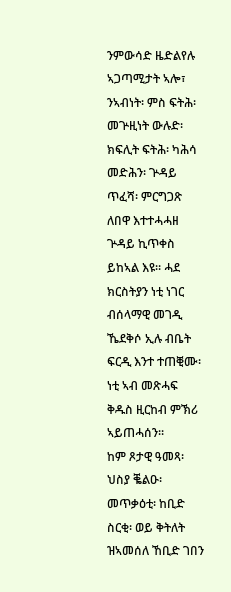ንምውሳድ ዜድልየሉ ኣጋጣሚታት ኣሎ፣ ንኣብነት፡ ምስ ፍትሕ፡ መጕዚነት ውሉድ፡ ክፍሊት ፍትሕ፡ ካሕሳ መድሕን፡ ጕዳይ ጥፈሻ፡ ምርግጋጽ ለበዋ እተተሓሓዘ ጕዳይ ኪጥቀስ ይከኣል እዩ። ሓደ ክርስትያን ነቲ ነገር ብሰላማዊ መገዲ ኼደቅሶ ኢሉ ብቤት ፍርዲ እንተ ተጠቒሙ፡ ነቲ ኣብ መጽሓፍ ቅዱስ ዚርከብ ምኽሪ ኣይጠሓሰን።
ከም ጾታዊ ዓመጻ፡ ህስያ ቘልዑ፡ መጥቃዕቲ፡ ከቢድ ስርቂ፡ ወይ ቅትለት ዝኣመሰለ ኸቢድ ገበን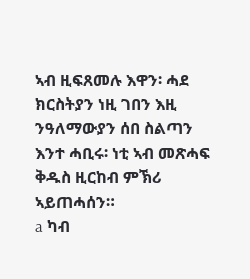ኣብ ዚፍጸመሉ እዋን፡ ሓደ ክርስትያን ነዚ ገበን እዚ ንዓለማውያን ሰበ ስልጣን እንተ ሓቢሩ፡ ነቲ ኣብ መጽሓፍ ቅዱስ ዚርከብ ምኽሪ ኣይጠሓሰን።
a ካብ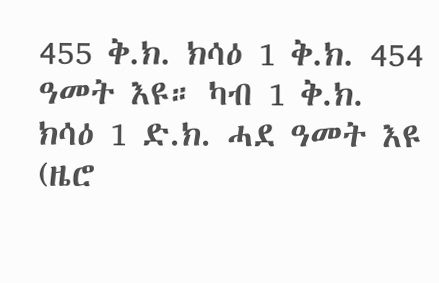455 ቅ.ክ. ክሳዕ 1 ቅ.ክ. 454 ዓመት እዩ። ካብ 1 ቅ.ክ. ክሳዕ 1 ድ.ክ. ሓደ ዓመት እዩ (ዜሮ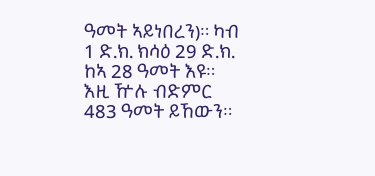ዓመት ኣይነበረን)። ካብ 1 ድ.ክ. ክሳዕ 29 ድ.ክ. ከኣ 28 ዓመት እዩ። እዚ ዅሉ ብድምር 483 ዓመት ይኸውን።